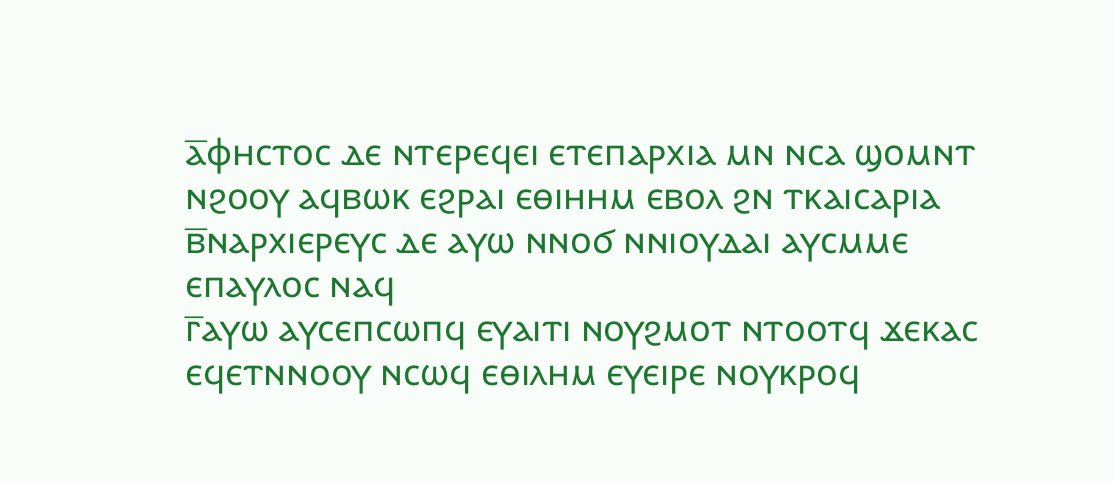ⲁ̅ⲫⲏⲥⲧⲟⲥ ⲇⲉ ⲛⲧⲉⲣⲉϥⲉⲓ ⲉⲧⲉⲡⲁⲣⲭⲓⲁ ⲙⲛ ⲛⲥⲁ ϣⲟⲙⲛⲧ ⲛϩⲟⲟⲩ ⲁϥⲃⲱⲕ ⲉϩⲣⲁⲓ ⲉⲑⲓⲏⲏⲙ ⲉⲃⲟⲗ ϩⲛ ⲧⲕⲁⲓⲥⲁⲣⲓⲁ
ⲃ̅ⲛⲁⲣⲭⲓⲉⲣⲉⲩⲥ ⲇⲉ ⲁⲩⲱ ⲛⲛⲟϭ ⲛⲛⲓⲟⲩⲇⲁⲓ ⲁⲩⲥⲙⲙⲉ ⲉⲡⲁⲩⲗⲟⲥ ⲛⲁϥ
ⲅ̅ⲁⲩⲱ ⲁⲩⲥⲉⲡⲥⲱⲡϥ ⲉⲩⲁⲓⲧⲓ ⲛⲟⲩϩⲙⲟⲧ ⲛⲧⲟⲟⲧϥ ϫⲉⲕⲁⲥ ⲉϥⲉⲧⲛⲛⲟⲟⲩ ⲛⲥⲱϥ ⲉⲑⲓⲗⲏⲙ ⲉⲩⲉⲓⲣⲉ ⲛⲟⲩⲕⲣⲟϥ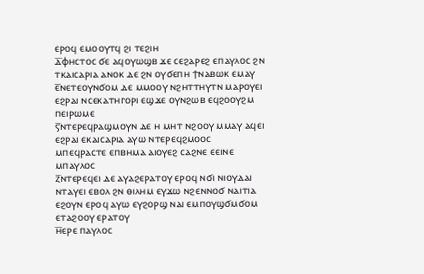ⲉⲣⲟϥ ⲉⲙⲟⲟⲩⲧϥ ϩⲓ ⲧⲉϩⲓⲏ
ⲇ̅ⲫⲏⲥⲧⲟⲥ ϭⲉ ⲁϥⲟⲩⲱϣⲃ ϫⲉ ⲥⲉϩⲁⲣⲉϩ ⲉⲡⲁⲩⲗⲟⲥ ϩⲛ ⲧⲕⲁⲓⲥⲁⲣⲓⲁ ⲁⲛⲟⲕ ⲇⲉ ϩⲛ ⲟⲩϭⲉⲡⲏ ϯⲛⲁⲃⲱⲕ ⲉⲙⲁⲩ
ⲉ̅ⲛⲉⲧⲉⲟⲩⲛϭⲟⲙ ⲇⲉ ⲙⲙⲟⲟⲩ ⲛϩⲏⲧⲧⲏⲩⲧⲛ ⲙⲁⲣⲟⲩⲉⲓ ⲉϩⲣⲁⲓ ⲛⲥⲉⲕⲁⲧⲏⲅⲟⲣⲓ ⲉϣϫⲉ ⲟⲩⲛϩⲱⲃ ⲉϥϩⲟⲟⲩϩⲙ ⲡⲉⲓⲣⲱⲙⲉ
ⲋ̅ⲛⲧⲉⲣⲉϥⲣⲁϣⲙⲟⲩⲛ ⲇⲉ ⲏ ⲙⲏⲧ ⲛϩⲟⲟⲩ ⲙⲙⲁⲩ ⲁϥⲉⲓ ⲉϩⲣⲁⲓ ⲉⲕⲁⲓⲥⲁⲣⲓⲁ ⲁⲩⲱ ⲛⲧⲉⲣⲉϥϩⲙⲟⲟⲥ ⲙⲡⲉϥⲣⲁⲥⲧⲉ ⲉⲡⲃⲏⲙⲁ ⲁⲓⲟⲩⲉϩ ⲥⲁϩⲛⲉ ⲉⲉⲓⲛⲉ ⲙⲡⲁⲩⲗⲟⲥ
ⲍ̅ⲛⲧⲉⲣⲉϥⲉⲓ ⲇⲉ ⲁⲩⲁϩⲉⲣⲁⲧⲟⲩ ⲉⲣⲟϥ ⲛϭⲓ ⲛⲓⲟⲩⲇⲁⲓ ⲛⲧⲁⲩⲉⲓ ⲉⲃⲟⲗ ϩⲛ ⲑⲓⲗⲏⲙ ⲉⲩϫⲱ ⲛϩⲉⲛⲛⲟϭ ⲛⲁⲓⲧⲓⲁ ⲉϩⲟⲩⲛ ⲉⲣⲟϥ ⲁⲩⲱ ⲉⲩϩⲟⲣϣ ⲛⲁⲓ ⲉⲙⲡⲟⲩϣϭⲙϭⲟⲙ ⲉⲧⲁϩⲟⲟⲩ ⲉⲣⲁⲧⲟⲩ
ⲏ̅ⲉⲣⲉ ⲡⲁⲩⲗⲟⲥ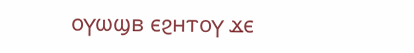ⲟⲩⲱϣⲃ ⲉϩⲏⲧⲟⲩ ϫⲉ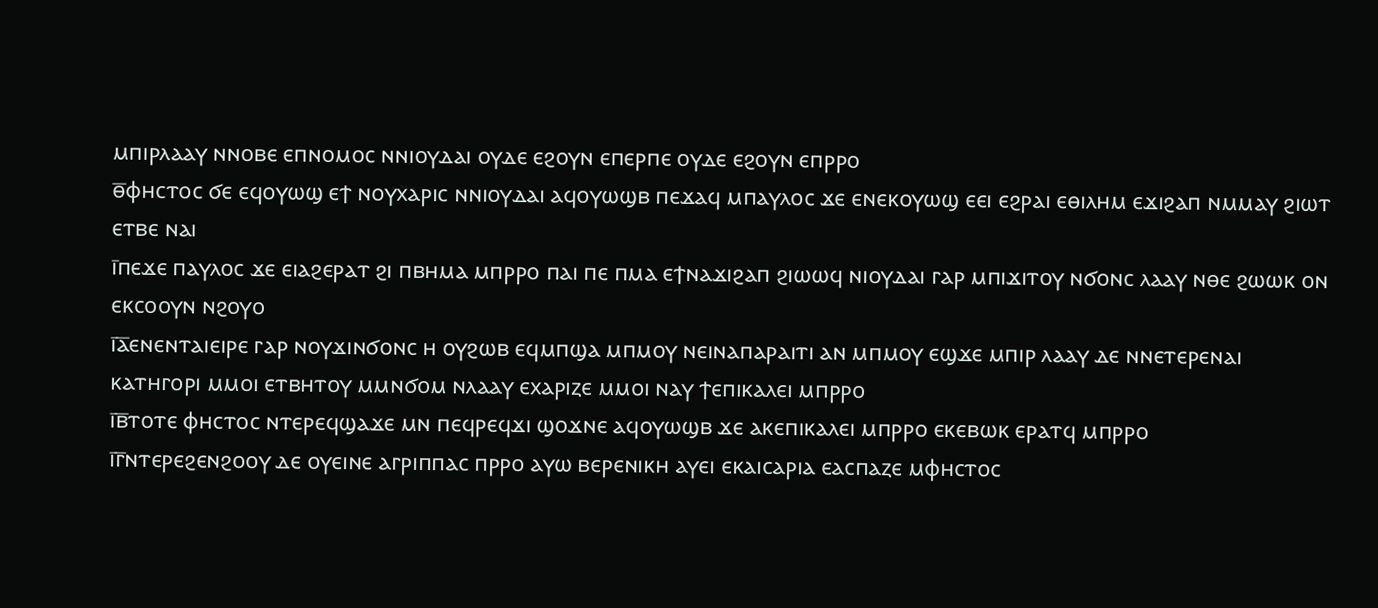ⲙⲡⲓⲣⲗⲁⲁⲩ ⲛⲛⲟⲃⲉ ⲉⲡⲛⲟⲙⲟⲥ ⲛⲛⲓⲟⲩⲇⲁⲓ ⲟⲩⲇⲉ ⲉϩⲟⲩⲛ ⲉⲡⲉⲣⲡⲉ ⲟⲩⲇⲉ ⲉϩⲟⲩⲛ ⲉⲡⲣⲣⲟ
ⲑ̅ⲫⲏⲥⲧⲟⲥ ϭⲉ ⲉϥⲟⲩⲱϣ ⲉϯ ⲛⲟⲩⲭⲁⲣⲓⲥ ⲛⲛⲓⲟⲩⲇⲁⲓ ⲁϥⲟⲩⲱϣⲃ ⲡⲉϫⲁϥ ⲙⲡⲁⲩⲗⲟⲥ ϫⲉ ⲉⲛⲉⲕⲟⲩⲱϣ ⲉⲉⲓ ⲉϩⲣⲁⲓ ⲉⲑⲓⲗⲏⲙ ⲉϫⲓϩⲁⲡ ⲛⲙⲙⲁⲩ ϩⲓⲱⲧ ⲉⲧⲃⲉ ⲛⲁⲓ
ⲓ̅ⲡⲉϫⲉ ⲡⲁⲩⲗⲟⲥ ϫⲉ ⲉⲓⲁϩⲉⲣⲁⲧ ϩⲓ ⲡⲃⲏⲙⲁ ⲙⲡⲣⲣⲟ ⲡⲁⲓ ⲡⲉ ⲡⲙⲁ ⲉϯⲛⲁϫⲓϩⲁⲡ ϩⲓⲱⲱϥ ⲛⲓⲟⲩⲇⲁⲓ ⲅⲁⲣ ⲙⲡⲓϫⲓⲧⲟⲩ ⲛϭⲟⲛⲥ ⲗⲁⲁⲩ ⲛⲑⲉ ϩⲱⲱⲕ ⲟⲛ ⲉⲕⲥⲟⲟⲩⲛ ⲛϩⲟⲩⲟ
ⲓ̅ⲁ̅ⲉⲛⲉⲛⲧⲁⲓⲉⲓⲣⲉ ⲅⲁⲣ ⲛⲟⲩϫⲓⲛϭⲟⲛⲥ ⲏ ⲟⲩϩⲱⲃ ⲉϥⲙⲡϣⲁ ⲙⲡⲙⲟⲩ ⲛⲉⲓⲛⲁⲡⲁⲣⲁⲓⲧⲓ ⲁⲛ ⲙⲡⲙⲟⲩ ⲉϣϫⲉ ⲙⲡⲓⲣ ⲗⲁⲁⲩ ⲇⲉ ⲛⲛⲉⲧⲉⲣⲉⲛⲁⲓ ⲕⲁⲧⲏⲅⲟⲣⲓ ⲙⲙⲟⲓ ⲉⲧⲃⲏⲧⲟⲩ ⲙⲙⲛϭⲟⲙ ⲛⲗⲁⲁⲩ ⲉⲭⲁⲣⲓⲍⲉ ⲙⲙⲟⲓ ⲛⲁⲩ ϯⲉⲡⲓⲕⲁⲗⲉⲓ ⲙⲡⲣⲣⲟ
ⲓ̅ⲃ̅ⲧⲟⲧⲉ ⲫⲏⲥⲧⲟⲥ ⲛⲧⲉⲣⲉϥϣⲁϫⲉ ⲙⲛ ⲡⲉϥⲣⲉϥϫⲓ ϣⲟϫⲛⲉ ⲁϥⲟⲩⲱϣⲃ ϫⲉ ⲁⲕⲉⲡⲓⲕⲁⲗⲉⲓ ⲙⲡⲣⲣⲟ ⲉⲕⲉⲃⲱⲕ ⲉⲣⲁⲧϥ ⲙⲡⲣⲣⲟ
ⲓ̅ⲅ̅ⲛⲧⲉⲣⲉϩⲉⲛϩⲟⲟⲩ ⲇⲉ ⲟⲩⲉⲓⲛⲉ ⲁⲅⲣⲓⲡⲡⲁⲥ ⲡⲣⲣⲟ ⲁⲩⲱ ⲃⲉⲣⲉⲛⲓⲕⲏ ⲁⲩⲉⲓ ⲉⲕⲁⲓⲥⲁⲣⲓⲁ ⲉⲁⲥⲡⲁⲍⲉ ⲙⲫⲏⲥⲧⲟⲥ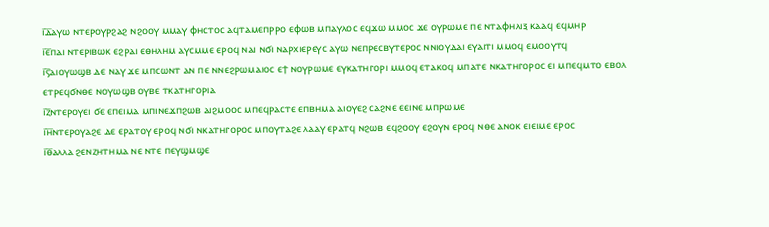ⲓ̅ⲇ̅ⲁⲩⲱ ⲛⲧⲉⲣⲟⲩⲣϩⲁϩ ⲛϩⲟⲟⲩ ⲙⲙⲁⲩ ⲫⲏⲥⲧⲟⲥ ⲁϥⲧⲁⲙⲉⲡⲣⲣⲟ ⲉⲫⲱⲃ ⲙⲡⲁⲩⲗⲟⲥ ⲉϥϫⲱ ⲙⲙⲟⲥ ϫⲉ ⲟⲩⲣⲱⲙⲉ ⲡⲉ ⲛⲧⲁⲫⲏⲗⲓⲝ ⲕⲁⲁϥ ⲉϥⲙⲏⲣ
ⲓ̅ⲉ̅ⲡⲁⲓ ⲛⲧⲉⲣⲓⲃⲱⲕ ⲉϩⲣⲁⲓ ⲉⲑⲏⲗⲏⲙ ⲁⲩⲥⲙⲙⲉ ⲉⲣⲟϥ ⲛⲁⲓ ⲛϭⲓ ⲛⲁⲣⲭⲓⲉⲣⲉⲩⲥ ⲁⲩⲱ ⲛⲉⲡⲣⲉⲥⲃⲩⲧⲉⲣⲟⲥ ⲛⲛⲓⲟⲩⲇⲁⲓ ⲉⲩⲁⲓⲧⲓ ⲙⲙⲟϥ ⲉⲙⲟⲟⲩⲧϥ
ⲓ̅ⲋ̅ⲁⲓⲟⲩⲱϣⲃ ⲇⲉ ⲛⲁⲩ ϫⲉ ⲙⲡⲥⲱⲛⲧ ⲁⲛ ⲡⲉ ⲛⲛⲉϩⲣⲱⲙⲁⲓⲟⲥ ⲉϯ ⲛⲟⲩⲣⲱⲙⲉ ⲉⲩⲕⲁⲧⲏⲅⲟⲣⲓ ⲙⲙⲟϥ ⲉⲧⲁⲕⲟϥ ⲙⲡⲁⲧⲉ ⲛⲕⲁⲧⲏⲅⲟⲣⲟⲥ ⲉⲓ ⲙⲡⲉϥⲙⲧⲟ ⲉⲃⲟⲗ ⲉⲧⲣⲉϥϭⲛⲑⲉ ⲛⲟⲩⲱϣⲃ ⲟⲩⲃⲉ ⲧⲕⲁⲧⲏⲅⲟⲣⲓⲁ
ⲓ̅ⲍ̅ⲛⲧⲉⲣⲟⲩⲉⲓ ϭⲉ ⲉⲡⲉⲓⲙⲁ ⲙⲡⲓⲛⲉϫⲡϩⲱⲃ ⲁⲓϩⲙⲟⲟⲥ ⲙⲡⲉϥⲣⲁⲥⲧⲉ ⲉⲡⲃⲏⲙⲁ ⲁⲓⲟⲩⲉϩ ⲥⲁϩⲛⲉ ⲉⲉⲓⲛⲉ ⲙⲡⲣⲱⲙⲉ
ⲓ̅ⲏ̅ⲛⲧⲉⲣⲟⲩⲁϩⲉ ⲇⲉ ⲉⲣⲁⲧⲟⲩ ⲉⲣⲟϥ ⲛϭⲓ ⲛⲕⲁⲧⲏⲅⲟⲣⲟⲥ ⲙⲡⲟⲩⲧⲁϩⲉ ⲗⲁⲁⲩ ⲉⲣⲁⲧϥ ⲛϩⲱⲃ ⲉϥϩⲟⲟⲩ ⲉϩⲟⲩⲛ ⲉⲣⲟϥ ⲛⲑⲉ ⲁⲛⲟⲕ ⲉⲓⲉⲓⲙⲉ ⲉⲣⲟⲥ
ⲓ̅ⲑ̅ⲁⲗⲗⲁ ϩⲉⲛⲍⲏⲧⲏⲙⲁ ⲛⲉ ⲛⲧⲉ ⲡⲉⲩϣⲙϣⲉ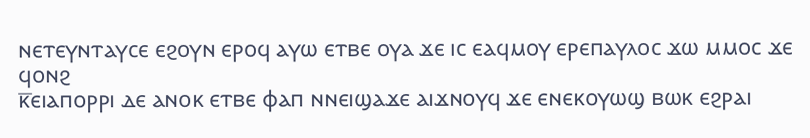ⲛⲉⲧⲉⲩⲛⲧⲁⲩⲥⲉ ⲉϩⲟⲩⲛ ⲉⲣⲟϥ ⲁⲩⲱ ⲉⲧⲃⲉ ⲟⲩⲁ ϫⲉ ⲓⲥ ⲉⲁϥⲙⲟⲩ ⲉⲣⲉⲡⲁⲩⲗⲟⲥ ϫⲱ ⲙⲙⲟⲥ ϫⲉ ϥⲟⲛϩ
ⲕ̅ⲉⲓⲁⲡⲟⲣⲣⲓ ⲇⲉ ⲁⲛⲟⲕ ⲉⲧⲃⲉ ⲫⲁⲡ ⲛⲛⲉⲓϣⲁϫⲉ ⲁⲓϫⲛⲟⲩϥ ϫⲉ ⲉⲛⲉⲕⲟⲩⲱϣ ⲃⲱⲕ ⲉϩⲣⲁⲓ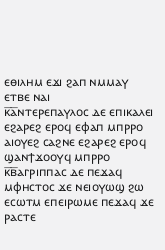ⲉⲑⲓⲗⲏⲙ ⲉϫⲓ ϩⲁⲡ ⲛⲙⲙⲁⲩ ⲉⲧⲃⲉ ⲛⲁⲓ
ⲕ̅ⲁ̅ⲛⲧⲉⲣⲉⲡⲁⲩⲗⲟⲥ ⲇⲉ ⲉⲡⲓⲕⲁⲗⲉⲓ ⲉϩⲁⲣⲉϩ ⲉⲣⲟϥ ⲉⲫⲁⲡ ⲙⲡⲣⲣⲟ ⲁⲓⲟⲩⲉϩ ⲥⲁϩⲛⲉ ⲉϩⲁⲣⲉϩ ⲉⲣⲟϥ ϣⲁⲛϯϫⲟⲟⲩϥ ⲙⲡⲣⲣⲟ
ⲕ̅ⲃ̅ⲁⲅⲣⲓⲡⲡⲁⲥ ⲇⲉ ⲡⲉϫⲁϥ ⲙⲫⲏⲥⲧⲟⲥ ϫⲉ ⲛⲉⲓⲟⲩⲱϣ ϩⲱ ⲉⲥⲱⲧⲙ ⲉⲡⲉⲓⲣⲱⲙⲉ ⲡⲉϫⲁϥ ϫⲉ ⲣⲁⲥⲧⲉ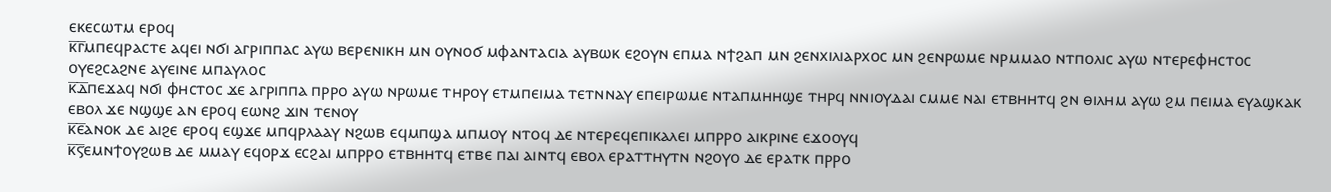ⲉⲕⲉⲥⲱⲧⲙ ⲉⲣⲟϥ
ⲕ̅ⲅ̅ⲙⲡⲉϥⲣⲁⲥⲧⲉ ⲁϥⲉⲓ ⲛϭⲓ ⲁⲅⲣⲓⲡⲡⲁⲥ ⲁⲩⲱ ⲃⲉⲣⲉⲛⲓⲕⲏ ⲙⲛ ⲟⲩⲛⲟϭ ⲙⲫⲁⲛⲧⲁⲥⲓⲁ ⲁⲩⲃⲱⲕ ⲉϩⲟⲩⲛ ⲉⲡⲙⲁ ⲛϯϩⲁⲡ ⲙⲛ ϩⲉⲛⲭⲓⲗⲓⲁⲣⲭⲟⲥ ⲙⲛ ϩⲉⲛⲣⲱⲙⲉ ⲛⲣⲙⲙⲁⲟ ⲛⲧⲡⲟⲗⲓⲥ ⲁⲩⲱ ⲛⲧⲉⲣⲉⲫⲏⲥⲧⲟⲥ ⲟⲩⲉϩⲥⲁϩⲛⲉ ⲁⲩⲉⲓⲛⲉ ⲙⲡⲁⲩⲗⲟⲥ
ⲕ̅ⲇ̅ⲡⲉϫⲁϥ ⲛϭⲓ ⲫⲏⲥⲧⲟⲥ ϫⲉ ⲁⲅⲣⲓⲡⲡⲁ ⲡⲣⲣⲟ ⲁⲩⲱ ⲛⲣⲱⲙⲉ ⲧⲏⲣⲟⲩ ⲉⲧⲙⲡⲉⲓⲙⲁ ⲧⲉⲧⲛⲛⲁⲩ ⲉⲡⲉⲓⲣⲱⲙⲉ ⲛⲧⲁⲡⲙⲏⲏϣⲉ ⲧⲏⲣϥ ⲛⲛⲓⲟⲩⲇⲁⲓ ⲥⲙⲙⲉ ⲛⲁⲓ ⲉⲧⲃⲏⲏⲧϥ ϩⲛ ⲑⲓⲗⲏⲙ ⲁⲩⲱ ϩⲙ ⲡⲉⲓⲙⲁ ⲉⲩⲁϣⲕⲁⲕ ⲉⲃⲟⲗ ϫⲉ ⲛϣϣⲉ ⲁⲛ ⲉⲣⲟϥ ⲉⲱⲛϩ ϫⲓⲛ ⲧⲉⲛⲟⲩ
ⲕ̅ⲉ̅ⲁⲛⲟⲕ ⲇⲉ ⲁⲓϩⲉ ⲉⲣⲟϥ ⲉϣϫⲉ ⲙⲡϥⲣⲗⲁⲁⲩ ⲛϩⲱⲃ ⲉϥⲙⲡϣⲁ ⲙⲡⲙⲟⲩ ⲛⲧⲟϥ ⲇⲉ ⲛⲧⲉⲣⲉϥⲉⲡⲓⲕⲁⲗⲉⲓ ⲙⲡⲣⲣⲟ ⲁⲓⲕⲣⲓⲛⲉ ⲉϫⲟⲟⲩϥ
ⲕ̅ⲋ̅ⲉⲙⲛϯⲟⲩϩⲱⲃ ⲇⲉ ⲙⲙⲁⲩ ⲉϥⲟⲣϫ ⲉⲥϩⲁⲓ ⲙⲡⲣⲣⲟ ⲉⲧⲃⲏⲏⲧϥ ⲉⲧⲃⲉ ⲡⲁⲓ ⲁⲓⲛⲧϥ ⲉⲃⲟⲗ ⲉⲣⲁⲧⲧⲏⲩⲧⲛ ⲛϩⲟⲩⲟ ⲇⲉ ⲉⲣⲁⲧⲕ ⲡⲣⲣⲟ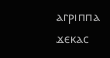ⲁⲅⲣⲓⲡⲡⲁ ϫⲉⲕⲁⲥ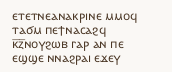ⲉⲧⲉⲧⲛⲉⲁⲛⲁⲕⲣⲓⲛⲉ ⲙⲙⲟϥ ⲧⲁϭⲙ ⲡⲉϯⲛⲁⲥⲁϩϥ
ⲕ̅ⲍ̅ⲛⲟⲩϩⲱⲃ ⲅⲁⲣ ⲁⲛ ⲡⲉ ⲉϣϣⲉ ⲛⲛⲁϩⲣⲁⲓ ⲉϫⲉⲩ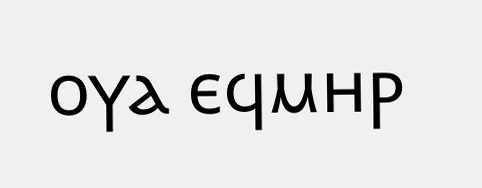ⲟⲩⲁ ⲉϥⲙⲏⲣ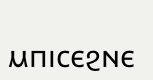ⲙⲡⲓⲥⲉϩⲛⲉ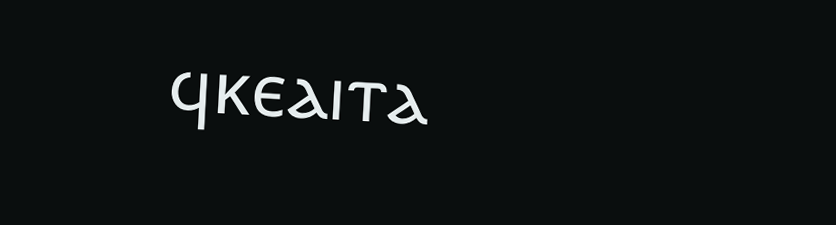ϥⲕⲉⲁⲓⲧⲁ